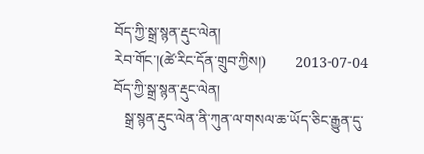བོད་ཀྱི་སྒྲ་སྙན་རྡུང་ལེན།
རེབ་གོང་།(ཚེ་རིང་དོན་གྲུབ་ཀྱིས།)        2013-07-04
བོད་ཀྱི་སྒྲ་སྙན་རྡུང་ལེན།
   སྒྲ་སྙན་རྡུང་ལེན་ནི་ཀུན་ལ་གསལ་ཆ་ཡོད་ཅིང་རྒྱུན་དུ་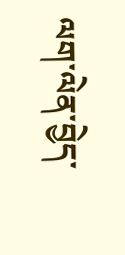ལག་ལེན་བྱེད་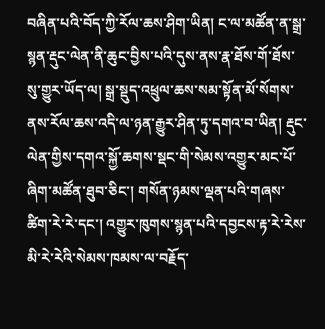བཞིན་པའི་བོད་ཀྱི་རོལ་ཆས་ཤིག་ཡིན། ང་ལ་མཚོན་ན་སྒྲ་སྙན་རྡུང་ལེན་ནི་ཆུང་བྱིས་པའི་དུས་ནས་རྣ་ཐོས་གོ་ཐོས་སུ་གྱུར་ཡོད་ལ། སྒྲ་སྡུད་འཕྲུལ་ཆས་སམ་སྟོན་མོ་སོགས་ནས་རོལ་ཆས་འདི་ལ་ཉན་རྒྱུར་ཤིན་ཏུ་དགའ་བ་ཡིན། རྡུང་ལེན་གྱིས་དགའ་སྐྱོ་ཆགས་སྡང་གི་སེམས་འགྱུར་མང་པོ་ཞིག་མཚོན་ཐུབ་ཅིང་། གསོན་ཉམས་ལྡན་པའི་གཞས་ཚིག་རེ་རེ་དང་། འགྱུར་ཁུགས་སྙན་པའི་དབྱངས་རྟ་རེ་རེས་མི་རེ་རེའི་སེམས་ཁམས་ལ་བརྗོད་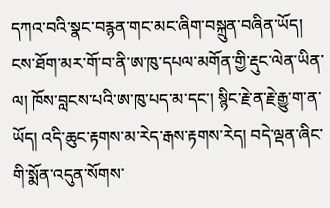དཀའ་བའི་སྣང་བརྙན་གང་མང་ཞིག་བསྐྲུན་བཞིན་ཡོད། ངས་ཐོག་མར་གོ་བ་ནི་ཨ་ཁུ་དཔལ་མགོན་གྱི་རྡུང་ལེན་ཡིན་ལ། ཁོས་བླངས་པའི་ཨ་ཁུ་པད་མ་དང་། སྙིང་རྗེ་ན་རྗེ་རྒྱུ་ག་ན་ཡོད། འདི་ཆུང་རྟགས་མ་རེད་རྒས་རྟགས་རེད། བདེ་ལྡན་ཞིང་གི་སྨོན་འདུན་སོགས་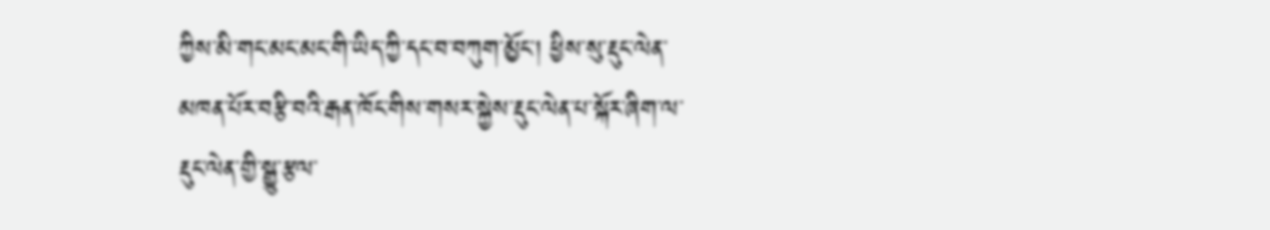ཀྱིས་མི་གང་མང་མང་གི་ཡིད་ཀྱི་དང་བ་བཀུག་མྱོང་། ཕྱིས་སུ་རྡུང་ལེན་མཁན་པོར་བརྩི་བའི་རྒན་ཁོང་གིས་གསར་སྐྱེས་རྡུང་ལེན་པ་སྐོར་ཞིག་ལ་རྡུང་ལེན་གྱི་སྒྱུ་རྩལ་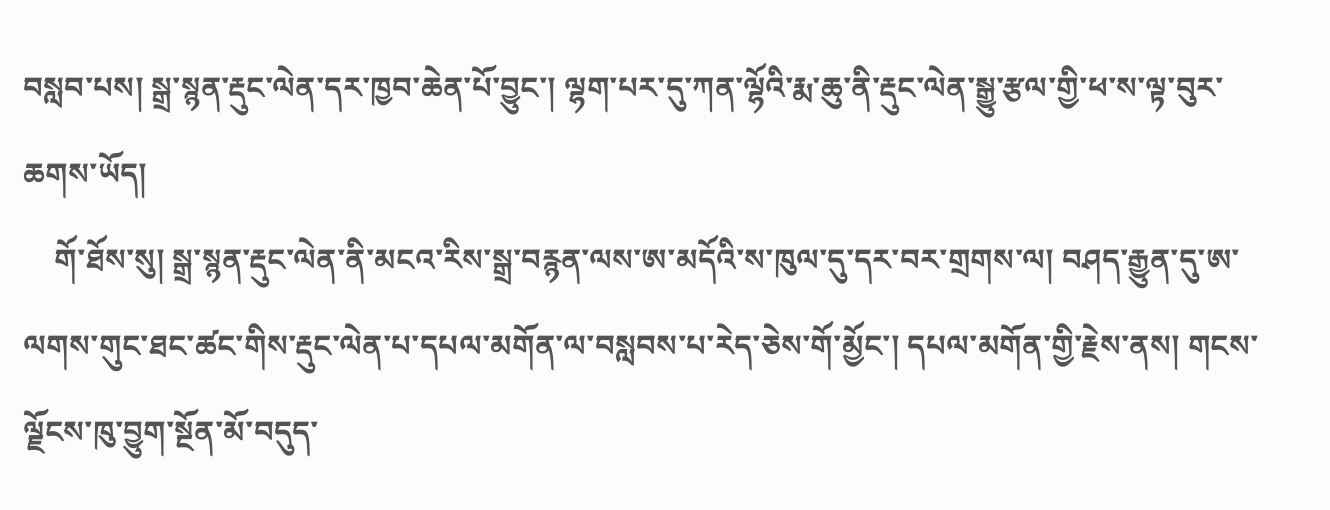བསླབ་པས། སྒྲ་སྙན་རྡུང་ལེན་དར་ཁྱབ་ཆེན་པོ་བྱུང་། ལྷག་པར་དུ་ཀན་ལྷོའི་རྨ་ཆུ་ནི་རྡུང་ལེན་སྒྱུ་རྩལ་གྱི་ཕ་ས་ལྟ་བུར་ཆགས་ཡོད།
    གོ་ཐོས་སུ། སྒྲ་སྙན་རྡུང་ལེན་ནི་མངའ་རིས་སྒྲ་བརྙན་ལས་ཨ་མདོའི་ས་ཁུལ་དུ་དར་བར་གྲགས་ལ། བཤད་རྒྱུན་དུ་ཨ་ལགས་གུང་ཐང་ཚང་གིས་རྡུང་ལེན་པ་དཔལ་མགོན་ལ་བསླབས་པ་རེད་ཅེས་གོ་མྱོང་། དཔལ་མགོན་གྱི་རྗེས་ནས། གངས་ལྗོངས་ཁུ་བྱུག་སྔོན་མོ་བདུད་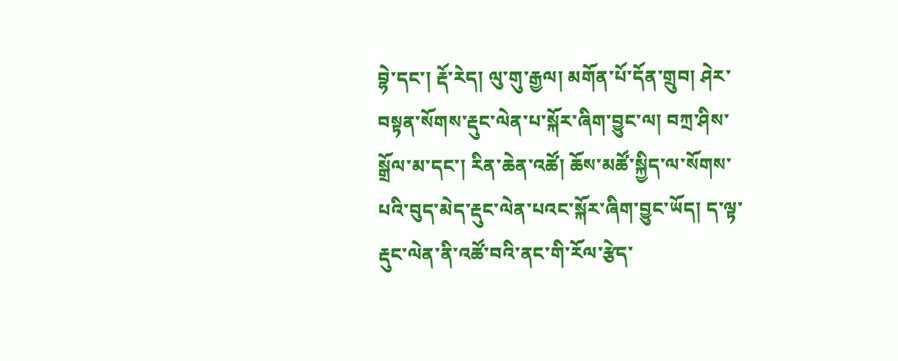བྷེ་དང་། རྡོ་རེད། ལུ་གུ་རྒྱལ། མགོན་པོ་དོན་གྲུབ། ཤེར་བསྟན་སོགས་རྡུང་ལེན་པ་སྐོར་ཞིག་བྱུང་ལ། བཀྲ་ཤིས་སྒྲོལ་མ་དང་། རིན་ཆེན་འཚོ། ཆོས་མཚོ་སྐྱིད་ལ་སོགས་པའི་བུད་མེད་རྡུང་ལེན་པའང་སྐོར་ཞིག་བྱུང་ཡོད། ད་ལྟ་རྡུང་ལེན་ནི་འཚོ་བའི་ནང་གི་རོལ་རྩེད་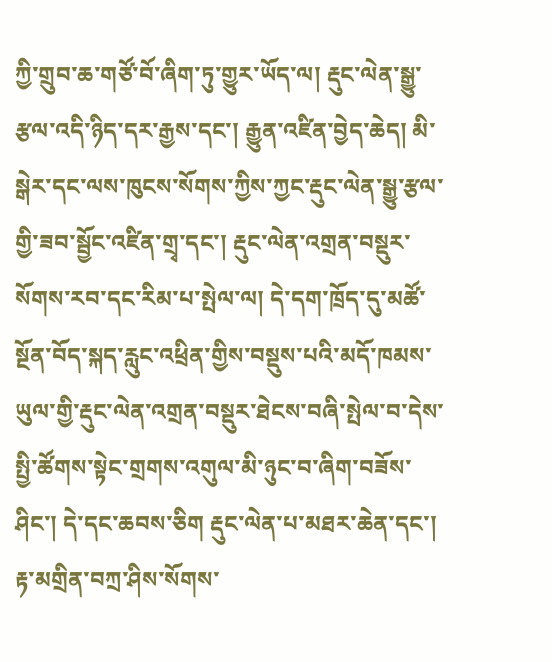ཀྱི་གྲུབ་ཆ་གཙོ་བོ་ཞིག་ཏུ་གྱུར་ཡོད་ལ། རྡུང་ལེན་སྒྱུ་རྩལ་འདི་ཉིད་དར་རྒྱས་དང་། རྒྱུན་འཛིན་བྱེད་ཆེད། མི་སྒེར་དང་ལས་ཁུངས་སོགས་ཀྱིས་ཀྱང་རྡུང་ལེན་སྒྱུ་རྩལ་གྱི་ཟབ་སྦྱོང་འཛིན་གྲྭ་དང་། རྡུང་ལེན་འགྲན་བསྡུར་སོགས་རབ་དང་རིམ་པ་སྤེལ་ལ། དེ་དག་ཁྲོད་དུ་མཚོ་སྔོན་བོད་སྐད་རླུང་འཕྲིན་གྱིས་བསྡུས་པའི་མདོ་ཁམས་ཡུལ་གྱི་རྡུང་ལེན་འགྲན་བསྡུར་ཐེངས་བཞི་སྤེལ་བ་དེས་སྤྱི་ཚོགས་སྟེང་གྲགས་འགུལ་མི་ཉུང་བ་ཞིག་བཟོས་ཤིང་། དེ་དང་ཆབས་ཅིག རྡུང་ལེན་པ་མཐར་ཆེན་དང་། རྟ་མགྲིན་བཀྲ་ཤིས་སོགས་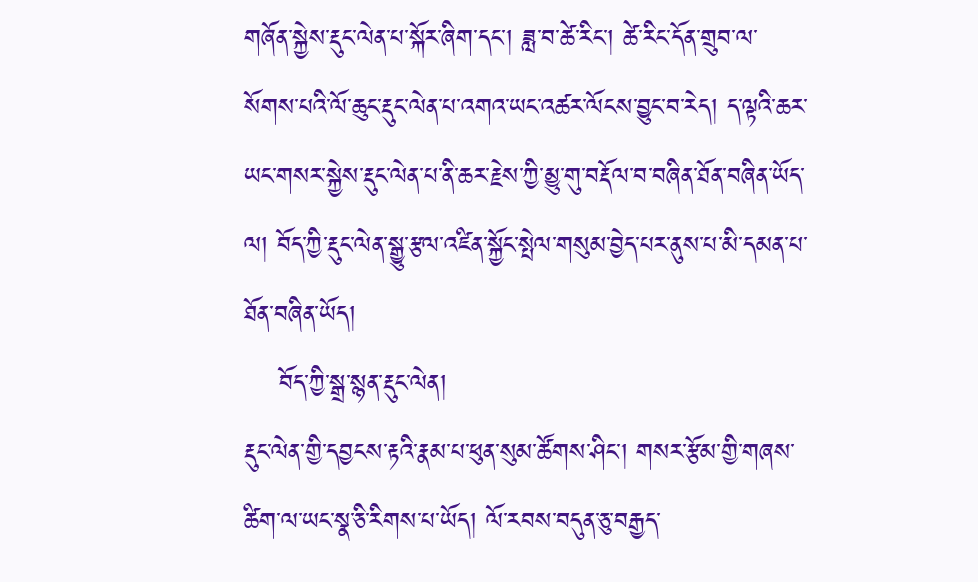གཞོན་སྐྱེས་རྡུང་ལེན་པ་སྐོར་ཞིག་དང་། ཟླ་བ་ཚེ་རིང་། ཚེ་རིང་དོན་གྲུབ་ལ་སོགས་པའི་ལོ་ཆུང་རྡུང་ལེན་པ་འགའ་ཡང་འཚར་ལོངས་བྱུང་བ་རེད། ད་ལྟའི་ཆར་ཡང་གསར་སྐྱེས་རྡུང་ལེན་པ་ནི་ཆར་རྗེས་ཀྱི་མྱུ་གུ་བརྡོལ་བ་བཞིན་ཐོན་བཞིན་ཡོད་ལ། བོད་ཀྱི་རྡུང་ལེན་སྒྱུ་རྩལ་འཛིན་སྐྱོང་སྤེལ་གསུམ་བྱེད་པར་ནུས་པ་མི་དམན་པ་ཐོན་བཞིན་ཡོད།
    བོད་ཀྱི་སྒྲ་སྙན་རྡུང་ལེན།
རྡུང་ལེན་གྱི་དབྱངས་རྟའི་རྣམ་པ་ཕུན་སུམ་ཚོགས་ཤིང་། གསར་རྩོམ་གྱི་གཞས་ཚིག་ལ་ཡང་སྣ་ཅི་རིགས་པ་ཡོད། ལོ་རབས་བདུན་ཅུ་བརྒྱད་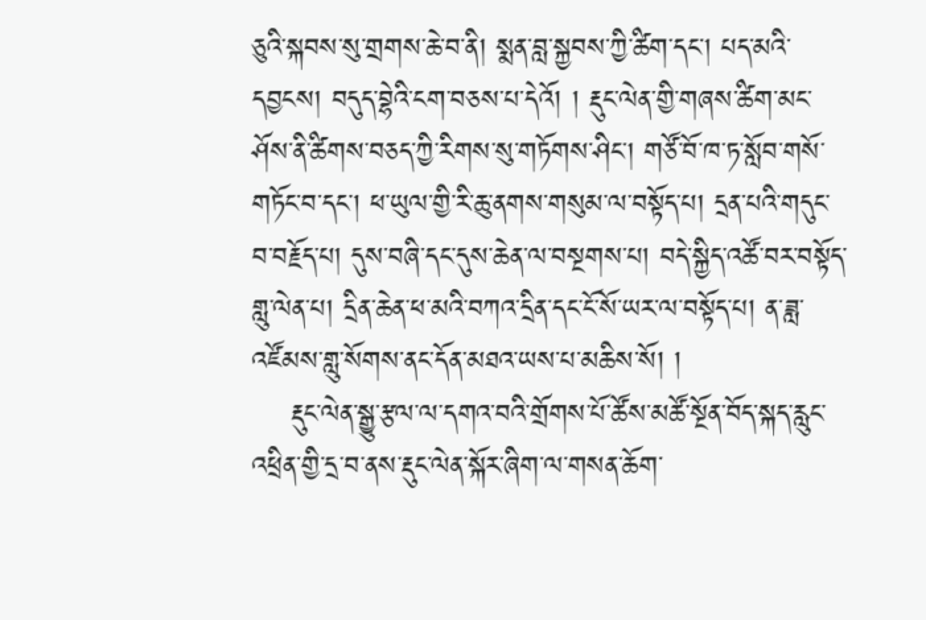ཅུའི་སྐབས་སུ་གྲགས་ཆེ་བ་ནི། སྨན་བླ་སྐྱབས་ཀྱི་ཚིག་དང་། པད་མའི་དབྱངས། བདུད་བྷེའི་ངག་བཅས་པ་དེའོ། ། རྡུང་ལེན་གྱི་གཞས་ཚིག་མང་ཤོས་ནི་ཚིགས་བཅད་ཀྱི་རིགས་སུ་གཏོགས་ཤིང་། གཙོ་བོ་ཁ་ཏ་སློབ་གསོ་གཏོང་བ་དང་། ཕ་ཡུལ་གྱི་རི་ཆུ་ནགས་གསུམ་ལ་བསྟོད་པ། དྲན་པའི་གདུང་བ་བརྗོད་པ། དུས་བཞི་དང་དུས་ཆེན་ལ་བསྔགས་པ། བདེ་སྐྱིད་འཚོ་བར་བསྟོད་གླུ་ལེན་པ། དྲིན་ཆེན་ཕ་མའི་བཀའ་དྲིན་དང་ངོ་སོ་ཡར་ལ་བསྟོད་པ། ན་ཟླ་འཛོམས་གླུ་སོགས་ནང་དོན་མཐའ་ཡས་པ་མཆིས་སོ། །
    རྡུང་ལེན་སྒྱུ་རྩལ་ལ་དགའ་བའི་གྲོགས་པོ་ཚོས་མཚོ་སྔོན་བོད་སྐད་རླུང་འཕྲིན་གྱི་དྲ་བ་ནས་རྡུང་ལེན་སྐོར་ཞིག་ལ་གསན་ཆོག་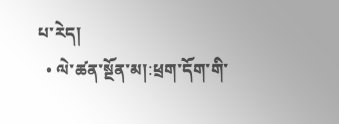པ་རེད།
  • ལེ་ཚན་སྔོན་མ།:ཕྲག་དོག་གི་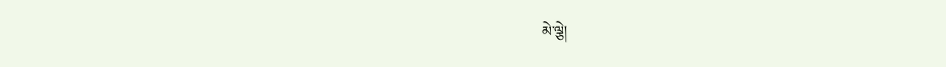མེ་ལྕེ།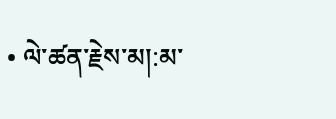• ལེ་ཚན་རྗེས་མ།:མ་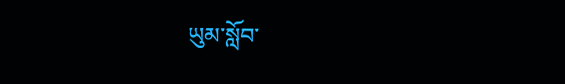ཡུམ་སློབ་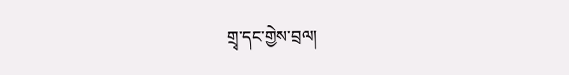གྲྭ་དང་གྱེས་བྲལ།